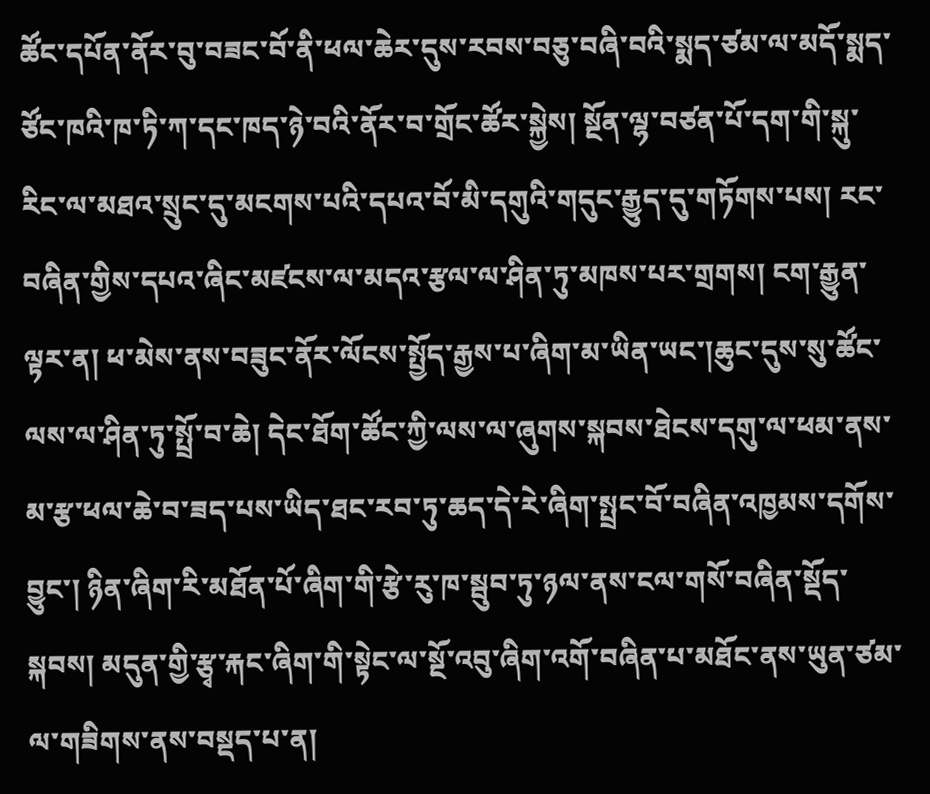ཚོང་དཔོན་ནོར་བུ་བཟང་བོ་ནི་ཕལ་ཆེར་དུས་རབས་བཅུ་བཞི་བའི་སྨད་ཙམ་ལ་མདོ་སྨད་ཙོང་ཁའི་ཁ་ཏི་ཀ་དང་ཁད་ཉེ་བའི་ནོར་བ་གྲོང་ཚོར་སྐྱེས། སྔོན་ལྷ་བཙན་པོ་དག་གི་སྐུ་རིང་ལ་མཐའ་སྲུང་དུ་མངགས་པའི་དཔའ་བོ་མི་དགུའི་གདུང་རྒྱུད་དུ་གཏོགས་པས། རང་བཞིན་གྱིས་དཔའ་ཞིང་མཛངས་ལ་མདའ་རྩལ་ལ་ཤིན་ཏུ་མཁས་པར་གྲགས། ངག་རྒྱུན་ལྟར་ན། ཕ་མེས་ནས་བཟུང་ནོར་ལོངས་སྤྱོད་རྒྱས་པ་ཞིག་མ་ཡིན་ཡང་།ཆུང་དུས་སུ་ཚོང་ལས་ལ་ཤིན་ཏུ་སྤྲོ་བ་ཆེ། དེང་ཐོག་ཚོང་ཀྱི་ལས་ལ་ཞུགས་སྐབས་ཐེངས་དགུ་ལ་ཕམ་ནས་མ་རྩ་ཕལ་ཆེ་བ་ཟད་པས་ཡིད་ཐང་རབ་ཏུ་ཆད་དེ་རེ་ཞིག་སྤྲང་བོ་བཞིན་འཁྱམས་དགོས་བྱུང་། ཉིན་ཞིག་རི་མཐོན་པོ་ཞིག་གི་རྩེ་རུ་ཁ་སྦུབ་ཏུ་ཉལ་ནས་ངལ་གསོ་བཞིན་སྡོད་སྐབས། མདུན་གྱི་རྩྭ་རྐང་ཞིག་གི་སྟེང་ལ་སྔོ་འབུ་ཞིག་འགོ་བཞིན་པ་མཐོང་ནས་ཡུན་ཙམ་ལ་གཟིགས་ནས་བསྡད་པ་ན།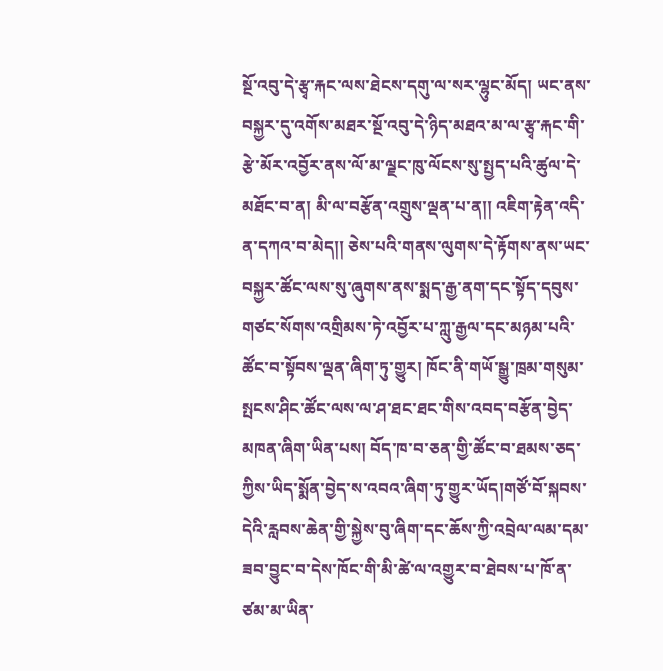སྔོ་འབུ་དེ་རྩྭ་རྐང་ལས་ཐེངས་དགུ་ལ་སར་ལྷུང་མོད། ཡང་ནས་བསྐྱར་དུ་འགོས་མཐར་སྔོ་འབུ་དེ་ཉིད་མཐའ་མ་ལ་རྩྭ་རྐང་གི་རྩེ་མོར་འབྱོར་ནས་ལོ་མ་ལྗང་ཁུ་ལོངས་སུ་སྤྱད་པའི་ཚུལ་དེ་མཐོང་བ་ན། མི་ལ་བརྩོན་འགྲུས་ལྡན་པ་ན།། འཇིག་རྟེན་འདི་ན་དཀའ་བ་མེད།། ཅེས་པའི་གནས་ལུགས་དེ་རྟོགས་ནས་ཡང་བསྐྱར་ཚོང་ལས་སུ་ཞུགས་ནས་སྨད་རྒྱ་ནག་དང་སྟོད་དབུས་གཙང་སོགས་འགྲིམས་ཏེ་འབྱོར་པ་ཀླུ་རྒྱལ་དང་མཉམ་པའི་ཚོང་བ་སྟོབས་ལྡན་ཞིག་ཏུ་གྱུར། ཁོང་ནི་གཡོ་སྒྱུ་ཁྲམ་གསུམ་སྤངས་ཤིང་ཚོང་ལས་ལ་ཤ་ཐང་ཐང་གིས་འབད་བརྩོན་བྱེད་མཁན་ཞིག་ཡིན་པས། བོད་ཁ་བ་ཅན་གྱི་ཚོང་བ་ཐམས་ཅད་ཀྱིས་ཡིད་སྨོན་བྱེད་ས་འབའ་ཞིག་ཏུ་གྱུར་ཡོད།གཙོ་བོ་སྐབས་དེའི་རླབས་ཆེན་གྱི་སྐྱེས་བུ་ཞིག་དང་ཆོས་ཀྱི་འབྲེལ་ལམ་དམ་ཟབ་བྱུང་བ་དེས་ཁོང་གི་མི་ཚེ་ལ་འགྱུར་བ་ཐེབས་པ་ཁོ་ན་ཙམ་མ་ཡིན་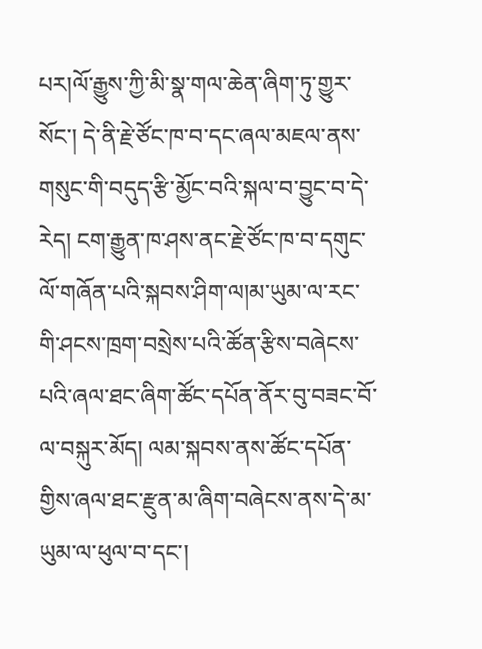པར།ལོ་རྒྱུས་ཀྱི་མི་སྣ་གལ་ཆེན་ཞིག་ཏུ་གྱུར་སོང་། དེ་ནི་རྗེ་ཙོང་ཁ་བ་དང་ཞལ་མཇལ་ནས་གསུང་གི་བདུད་རྩི་མྱོང་བའི་སྐལ་བ་བྱུང་བ་དེ་རེད། ངག་རྒྱུན་ཁ་ཤས་ནང་རྗེ་ཙོང་ཁ་བ་དགུང་ལོ་གཞོན་པའི་སྐབས་ཤིག་ལ།མ་ཡུམ་ལ་རང་གི་ཤངས་ཁྲག་བསྲེས་པའི་ཚོན་རྩིས་བཞེངས་པའི་ཞལ་ཐང་ཞིག་ཚོང་དཔོན་ནོར་བུ་བཟང་བོ་ལ་བསྐུར་མོད། ལམ་སྐབས་ནས་ཚོང་དཔོན་གྱིས་ཞལ་ཐང་རྫུན་མ་ཞིག་བཞེངས་ནས་དེ་མ་ཡུམ་ལ་ཕུལ་བ་དང་།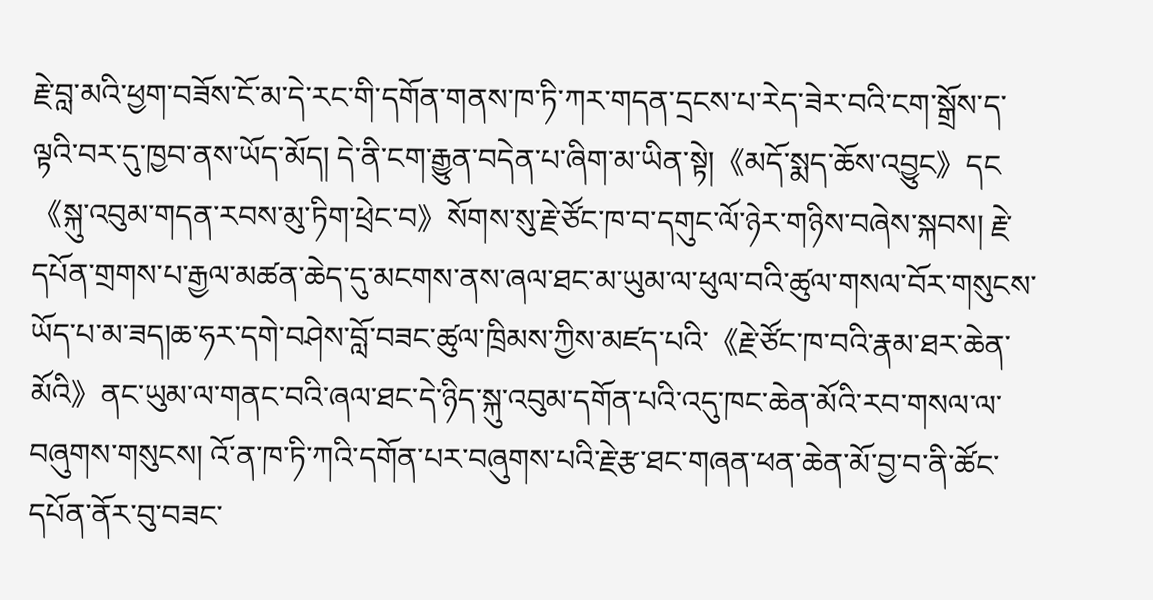རྗེ་བླ་མའི་ཕྱག་བཟོས་ངོ་མ་དེ་རང་གི་དགོན་གནས་ཁ་ཏི་ཀར་གདན་དྲངས་པ་རེད་ཟེར་བའི་ངག་སྒྲོས་ད་ལྟའི་བར་དུ་ཁྱབ་ནས་ཡོད་མོད། དེ་ནི་ངག་རྒྱུན་བདེན་པ་ཞིག་མ་ཡིན་སྟེ།《མདོ་སྨད་ཆོས་འབྱུང》དང《སྐུ་འབུམ་གདན་རབས་མུ་ཏིག་ཕྲེང་བ》སོགས་སུ་རྗེ་ཙོང་ཁ་བ་དགུང་ལོ་ཉེར་གཉིས་བཞེས་སྐབས། རྗེ་དཔོན་གྲགས་པ་རྒྱལ་མཚན་ཆེད་དུ་མངགས་ནས་ཞལ་ཐང་མ་ཡུམ་ལ་ཕུལ་བའི་ཚུལ་གསལ་བོར་གསུངས་ཡོད་པ་མ་ཟད།ཆ་ཧར་དགེ་བཤེས་བློ་བཟང་ཚུལ་ཁྲིམས་ཀྱིས་མཛད་པའི་《རྗེ་ཙོང་ཁ་བའི་རྣམ་ཐར་ཆེན་མོའི》ནང་ཡུམ་ལ་གནང་བའི་ཞལ་ཐང་དེ་ཉིད་སྐུ་འབུམ་དགོན་པའི་འདུ་ཁང་ཆེན་མོའི་རབ་གསལ་ལ་བཞུགས་གསུངས། འོ་ན་ཁ་ཏི་ཀའི་དགོན་པར་བཞུགས་པའི་རྗེ་རྩ་ཐང་གཞན་ཕན་ཆེན་མོ་བྱ་བ་ནི་ཚོང་དཔོན་ནོར་བུ་བཟང་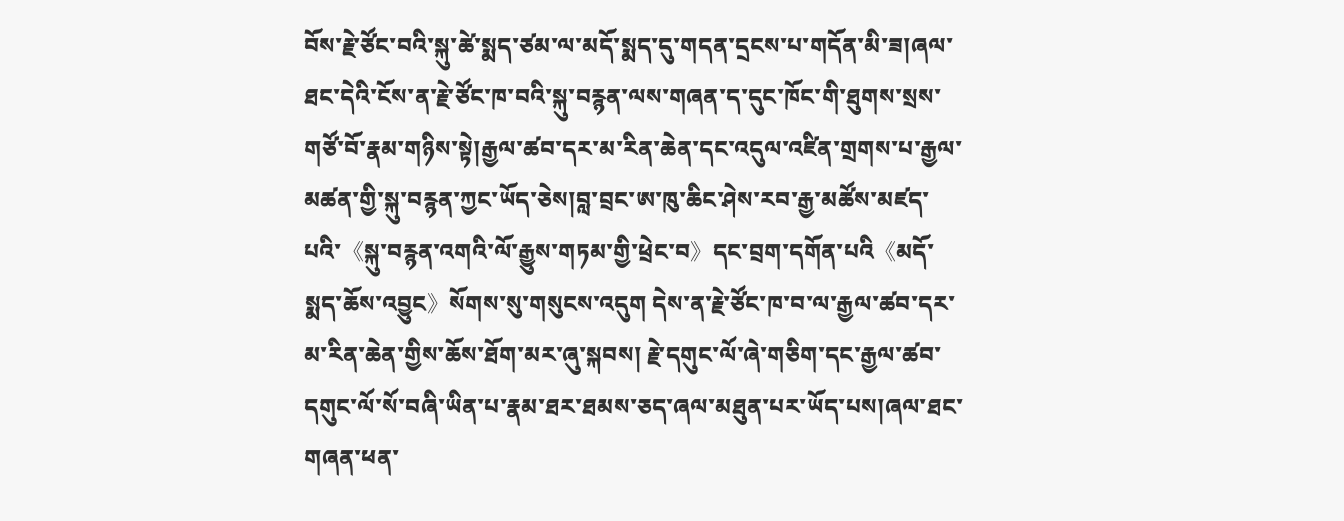བོས་རྗེ་ཙོང་བའི་སྐུ་ཚེ་སྨད་ཙམ་ལ་མདོ་སྨད་དུ་གདན་དྲངས་པ་གདོན་མི་ཟ།ཞལ་ཐང་དེའི་ངོས་ན་རྗེ་ཙོང་ཁ་བའི་སྐུ་བརྙན་ལས་གཞན་ད་དུང་ཁོང་གི་ཐུགས་སྲས་གཙོ་བོ་རྣམ་གཉིས་སྟེ།རྒྱལ་ཚབ་དར་མ་རིན་ཆེན་དང་འདུལ་འཛིན་གྲགས་པ་རྒྱལ་མཚན་གྱི་སྐུ་བརྙན་ཀྱང་ཡོད་ཅེས།བླ་བྲང་ཨ་ཁུ་ཆིང་ཤེས་རབ་རྒྱ་མཚོས་མཛད་པའི་《སྐུ་བརྙན་འགའི་ལོ་རྒྱུས་གཏམ་གྱི་ཕྲེང་བ》དང་བྲག་དགོན་པའི《མདོ་སྨད་ཆོས་འབྱུང》སོགས་སུ་གསུངས་འདུག དེས་ན་རྗེ་ཙོང་ཁ་བ་ལ་རྒྱལ་ཚབ་དར་མ་རིན་ཆེན་གྱིས་ཆོས་ཐོག་མར་ཞུ་སྐབས། རྗེ་དགུང་ལོ་ཞེ་གཅིག་དང་རྒྱལ་ཚབ་དགུང་ལོ་སོ་བཞི་ཡིན་པ་རྣམ་ཐར་ཐམས་ཅད་ཞལ་མཐུན་པར་ཡོད་པས།ཞལ་ཐང་གཞན་ཕན་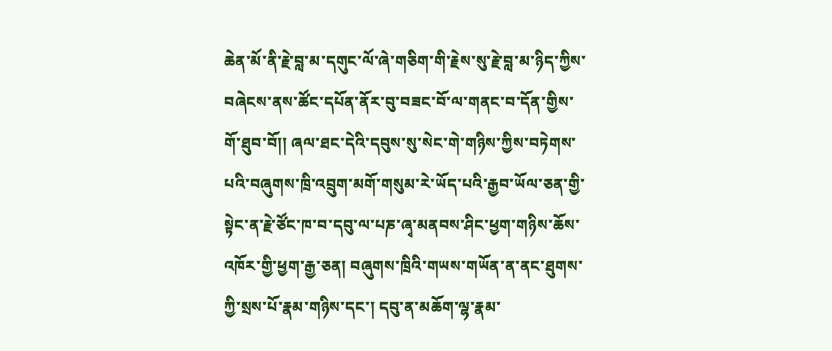ཆེན་མོ་ནི་རྗེ་བླ་མ་དགུང་ལོ་ཞེ་གཅིག་གི་རྗེས་སུ་རྗེ་བླ་མ་ཉིད་ཀྱིས་བཞེངས་ནས་ཚོང་དཔོན་ནོར་བུ་བཟང་བོ་ལ་གནང་བ་དོན་གྱིས་གོ་ཐུབ་བོ།། ཞལ་ཐང་དེའི་དབུས་སུ་སེང་གེ་གཉིས་ཀྱིས་བཏེགས་པའི་བཞུགས་ཁྲི་འབྲུག་མགོ་གསུམ་རེ་ཡོད་པའི་རྒྱབ་ཡོལ་ཅན་གྱི་སྟེང་ན་རྗེ་ཙོང་ཁ་བ་དབུ་ལ་པཎ་ཞྭ་མནབས་ཤིང་ཕྱག་གཉིས་ཆོས་འཁོར་གྱི་ཕྱག་རྒྱ་ཅན། བཞུགས་ཁྲིའི་གཡས་གཡོན་ན་ནང་ཐུགས་ཀྱི་སྲས་པོ་རྣམ་གཉིས་དང་། དབུ་ན་མཆོག་ལྷ་རྣམ་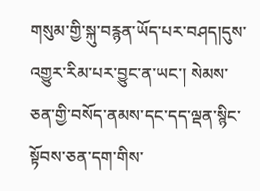གསུམ་གྱི་སྐུ་བརྙན་ཡོད་པར་བཤད།དུས་འགྱུར་རིམ་པར་བྱུང་ན་ཡང་། སེམས་ཅན་གྱི་བསོད་ནམས་དང་དད་ལྡན་སྙིང་སྟོབས་ཅན་དག་གིས་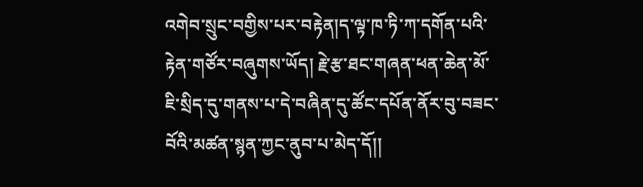འགེབ་སྲུང་བགྱིས་པར་བརྟེན།ད་ལྟ་ཁ་ཏི་ཀ་དགོན་པའི་རྟེན་གཙོར་བཞུགས་ཡོད། རྗེ་རྩ་ཐང་གཞན་ཕན་ཆེན་མོ་ཇི་སྲིད་དུ་གནས་པ་དེ་བཞིན་དུ་ཚོང་དཔོན་ནོར་བུ་བཟང་བོའི་མཚན་སྙན་ཀྱང་ནུབ་པ་མེད་དོ།།